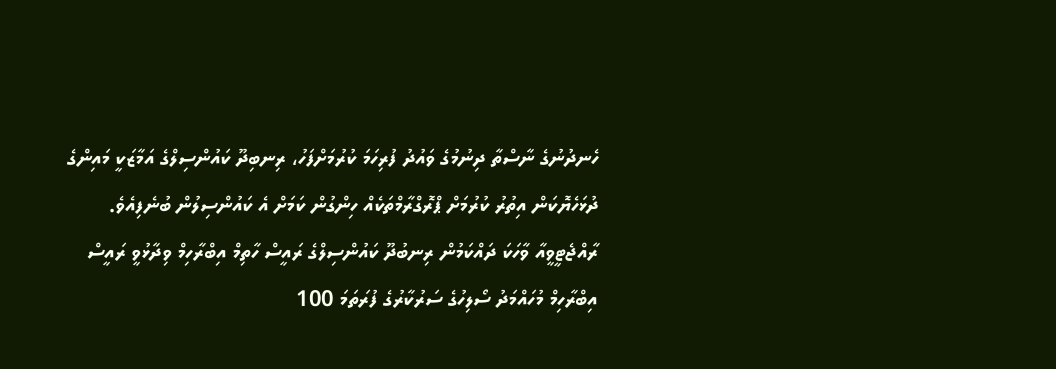ހެނދުނުގެ ނާސްތާ ދިނުމުގެ ވައުދު ފުރިހަމަ ކުރުމަށްފަހު، ރިނބިދޫ ކައުންސިލްގެ އަމާޒަކީ މައިންގެ ދުޅަހެޔޮކަން އިތުރު ކުރުމަށް ޕްރޮގްރާމްތަކެއް ހިންގުން ކަމަށް އެ ކައުންސިލުން ބުނެފިއެވެ.
ރާއްޖެޓީވީއާ ވާހަކަ ދައްކަމުން ރިނބުދޫ ކައުންސިލްގެ ރައީސް ހާތިމް އިބްރާހިމް ވިދާޅުވީ ރައީސް އިބްރާހިމް މުހައްމަދު ސޯލިހުގެ ސަރުކާރުގެ ފުރަތަމަ 100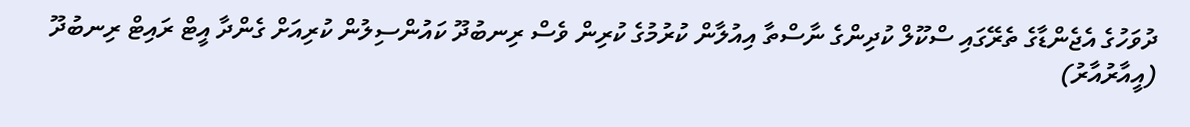ދުވަހުގެ އެޖެންޑާގެ ތެރޭގައި ސްކޫލް ކުދިންގެ ނާސްތާ އިއުލާން ކުރުމުގެ ކުރިން ވެސް ރިނބުދޫ ކައުންސިލުން ކުރިއަށް ގެންދާ އީޓް ރައިޓް ރިނބުދޫ (އީއާރުއާރު)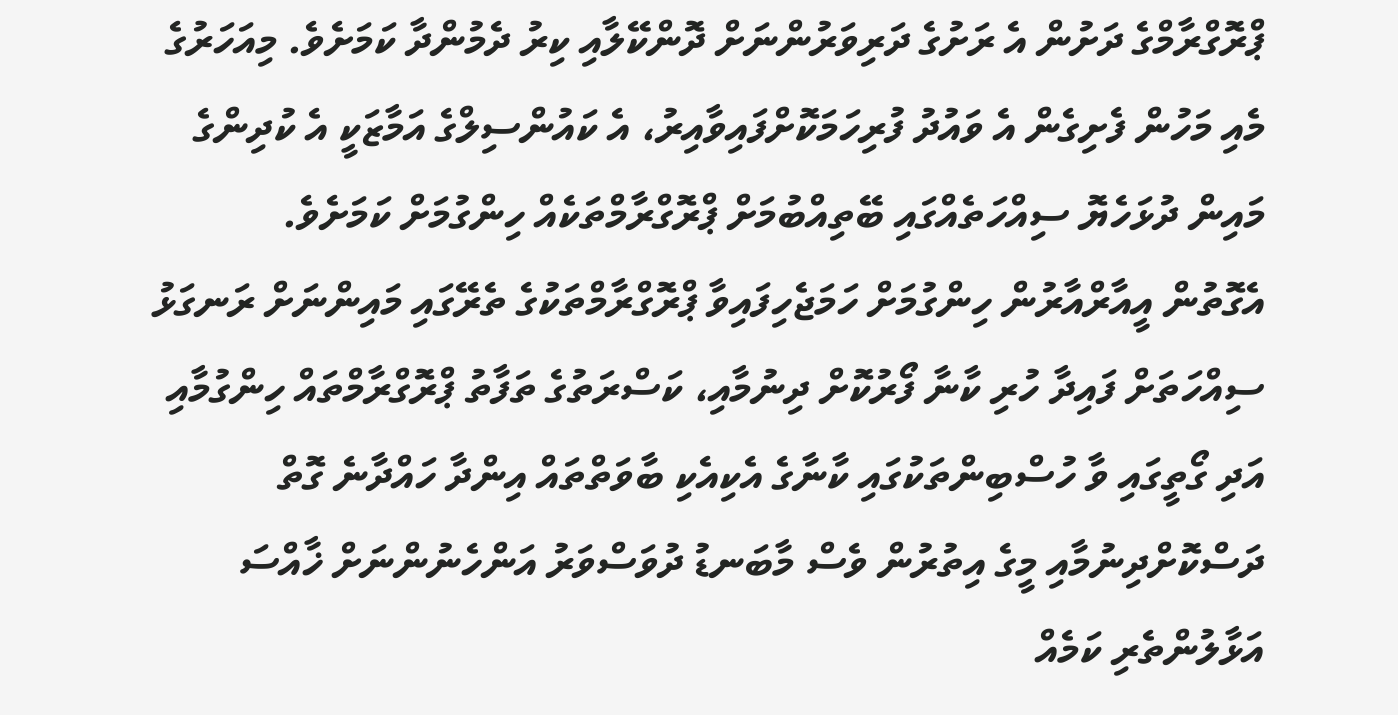ޕްރޮގްރާމްގެ ދަށުން އެ ރަށުގެ ދަރިވަރުންނަށް ދޮންކޭލާއި ކިރު ދެމުންދާ ކަމަށެވެ. މިއަހަރުގެ މެއި މަހުން ފެށިގެން އެ ވައުދު ފުރިހަމަކޮށްފައިވާއިރު، އެ ކައުންސިލްގެ އަމާޒަކީ އެ ކުދިންގެ މައިން ދުޅަހެޔޮ ސިއްހަތެއްގައި ބޭތިއްބުމަށް ޕްރޮގްރާމްތަކެއް ހިންގުމަށް ކަމަށެވެ.
އެގޮތުން އީއާރްއާރުން ހިންގުމަށް ހަމަޖެހިފައިވާ ޕްރޮގްރާމްތަކުގެ ތެރޭގައި މައިންނަށް ރަނގަޅު ސިއްހަތަށް ފައިދާ ހުރި ކާނާ ފޯރުކޮށް ދިނުމާއި، ކަސްރަތުގެ ތަފާތު ޕްރޮގްރާމްތައް ހިންގުމާއި އަދި ގޯތީގައި ވާ ހުސްބިންތަކުގައި ކާނާގެ އެކިއެކި ބާވަތްތައް އިންދާ ހައްދާނެ ގޮތް ދަސްކޮށްދިނުމާއި މީގެ އިތުރުން ވެސް މާބަނޑު ދުވަސްވަރު އަންހެނުންނަށް ޚާއްސަ އަޅާލުންތެރި ކަމެއް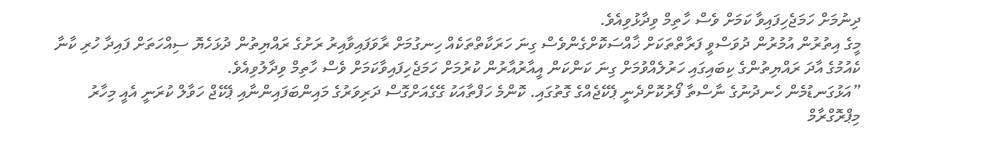ދިނުމަށް ހަމަޖެހިފައިވާ ކަމަށް ވެސް ހާތިމް ވިދާޅުވިއެވެ.
މީގެ އިތުރުން އުމުރުން ދުވަސްވީ ފަރާތްތަކަށް ޚާއްސަކޮށްގެންވެސް ގިނަ ހަރަކާތްތަކެއް ހިނގުމަށް ރާވަފައިވާއިރު ރަށުގެ ރައްޔިތުން ދުޅަހެޔޮ ސިއްހަތަށް ފައިދާ ހުރި ކާނާ ކެއުމުގެ އާދަ ރައްޔިތުންގެ ކިބައިގައި ހަރުލެއްވުމަށް ގިނަ ކަންކަން އީއާރުއާރުން ކުރުމަށް ހަމަޖެހިފައިވާކަމަށް ވެސް ހާތިމް ވިދާލުވިއެވެ.
”އަޅުގަނޑުމެން ހެނދުނުގެ ނާސްތާ ފޯރުކޮށްދެނީ ޕެކޭޖެއްގެ ގޮތުގައި. ކޮންމެ ހަފްތާއަކު ގޭގެއަށްގޮސް ދަރިވަރުގެ މައިންބަފައިންނާއި ޕެކޭޖް ހަވާލް ކުރަނީ އެއީ މިހާރު މިޕްރޮގްރާމް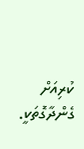ކުރިއަށް ގެންދާގޮތަކީ.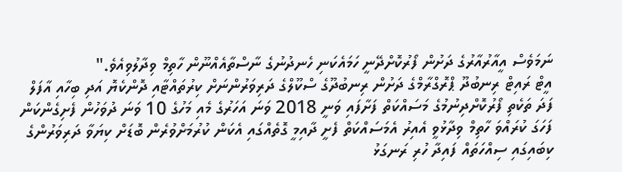ނަމަވެސް އީއާރުއާރުގެ ދަށުން ފޯރުކޮށްދޭނީ ހަމައެކަނި ހެނދުނުގެ ނާސްތާއެއްނޫން ހާތިމް ވިދާލުވިއެވެ."
އީޓް ރައިޓް ރިނބުދޫ ޕްރޮގްރާމްގެ ދަށުން ރިނބުދޫގެ ސްކޫލްގެ ދަރިވަރުންނަށް ކިރުތައްޓާއި ދޮންކެޔޮ އަދި ބިހާއި އާފަލް ފަދަ ތަކެތި ފޯރުކޮށްދިނުމުގެ މަސައްކަތް ފަށާފައި ވަނީ 2018 ވަނަ އަހަރުގެ މެއި މަހުގެ 10 ވަނަ ދުވަހުން ފެށިގެންކަން ފަހަގަ ކުރައްވަ ހާތިމް ވިދާޅުވީ އެއިރު އެމަސައްކަތް ފެށީ ދާއިމީ ގޮތެއްގައި އެކަން ކުރުމަށްވުރެން ބޮޑަށް ކިޔަވާ ދަރިވަރުންގެ ކިބައިގައި ސިއްހަތައް ފައިދާ ހުރި ރަނގަޅު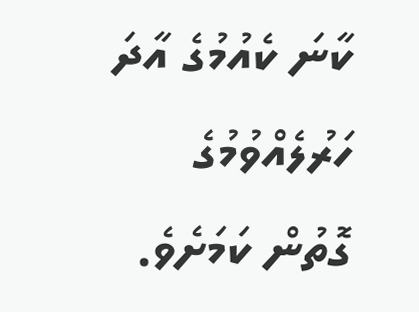ކާނަ ކެއުމުގެ އާދަ ހަރުލެއްވުމުގެ ގޮތުން ކަމަށެވެ.